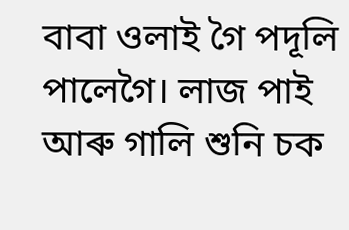বাবা ওলাই গৈ পদূলি পালেগৈ। লাজ পাই আৰু গালি শুনি চক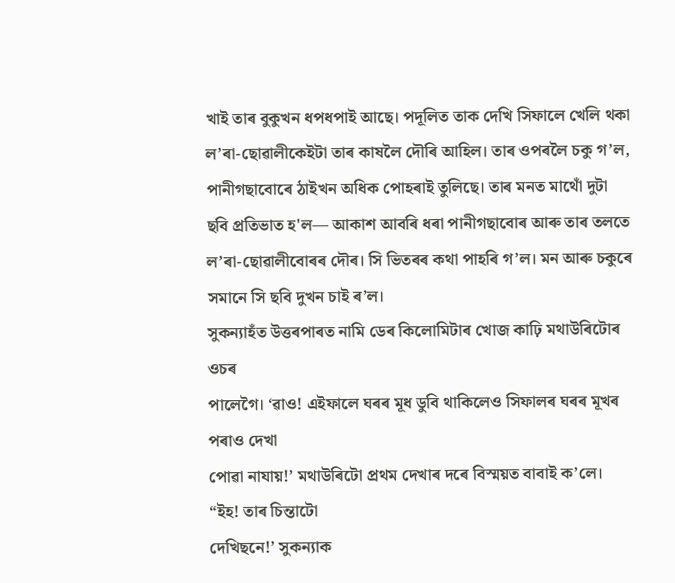খাই তাৰ বুকুখন ধপধপাই আছে। পদূলিত তাক দেখি সিফালে খেলি থকা ল’ৰা-ছোৱালীকেইটা তাৰ কাষলৈ দৌৰি আহিল। তাৰ ওপৰলৈ চকু গ’ল, পানীগছাবোৰে ঠাইখন অধিক পোহৰাই তুলিছে। তাৰ মনত মাথোঁ দুটা ছবি প্ৰতিভাত হ'ল— আকাশ আবৰি ধৰা পানীগছাবোৰ আৰু তাৰ তলতে ল’ৰা-ছোৱালীবোৰৰ দৌৰ। সি ভিতৰৰ কথা পাহৰি গ’ল। মন আৰু চকুৰে সমানে সি ছবি দুখন চাই ৰ’ল।
সুকন্যাহঁত উত্তৰপাৰত নামি ডেৰ কিলোমিটাৰ খোজ কাঢ়ি মথাউৰিটোৰ ওচৰ
পালেগৈ। ‘ৱাও! এইফালে ঘৰৰ মূধ ডুবি থাকিলেও সিফালৰ ঘৰৰ মূখৰ পৰাও দেখা
পোৱা নাযায়!’ মথাউৰিটো প্ৰথম দেখাৰ দৰে বিস্ময়ত বাবাই ক’লে। “ইহ! তাৰ চিন্তাটো
দেখিছনে!’ সুকন্যাক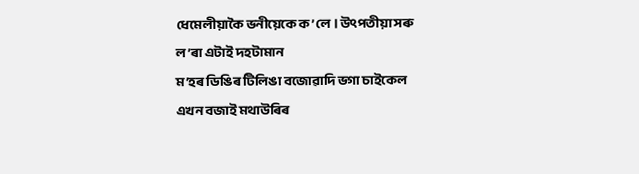ধেমেলীয়াকৈ ভনীয়েকে ক’লে। উৎপতীয়া সৰু ল’ৰা এটাই দহটামান
ম’হৰ ডিঙিৰ টিলিঙা বজোৱাদি ভগা চাইকেল এখন বজাই মথাউৰিৰ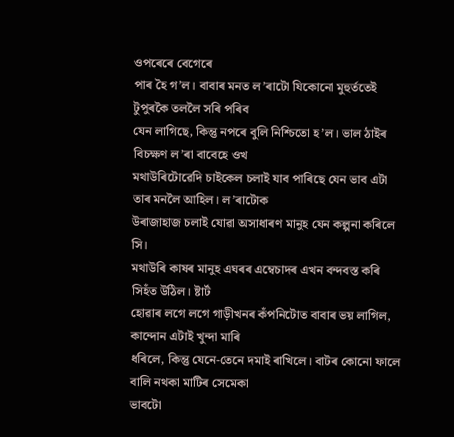ওপৰেৰে বেগেৰে
পাৰ হৈ গ’ল। বাবাৰ মনত ল’ৰাটো যিকোনো মুহুৰ্ততেই টুপুৰকৈ তললৈ সৰি পৰিব
যেন লাগিছে, কিন্তু নপৰে বুলি নিশ্চিতো হ’ল। ভাল ঠাইৰ বিচক্ষণ ল’ৰা বাবেহে ওখ
মথাউৰিটোৱেদি চাইকেল চলাই যাব পাৰিছে যেন ভাব এটা তাৰ মনলৈ আহিল। ল’ৰাটোক
উৰাজাহাজ চলাই যোৱা অসাধাৰণ মানুহ যেন কল্পনা কৰিলে সি।
মথাউৰি কাষৰ মানুহ এঘৰৰ এম্বেচাদৰ এখন বন্দবস্ত কৰি সিহঁত উঠিল। ষ্টাৰ্ট
হোৱাৰ লগে লগে গাড়ীখনৰ কঁপনিটোত বাবাৰ ভয় লাগিল, কান্দোন এটাই খুন্দা মাৰি
ধৰিলে, কিন্তু যেনে-তেনে দমাই ৰাখিলে। বাটৰ কোনো ফালে বালি নথকা মাটিৰ সেমেকা
ভাবটো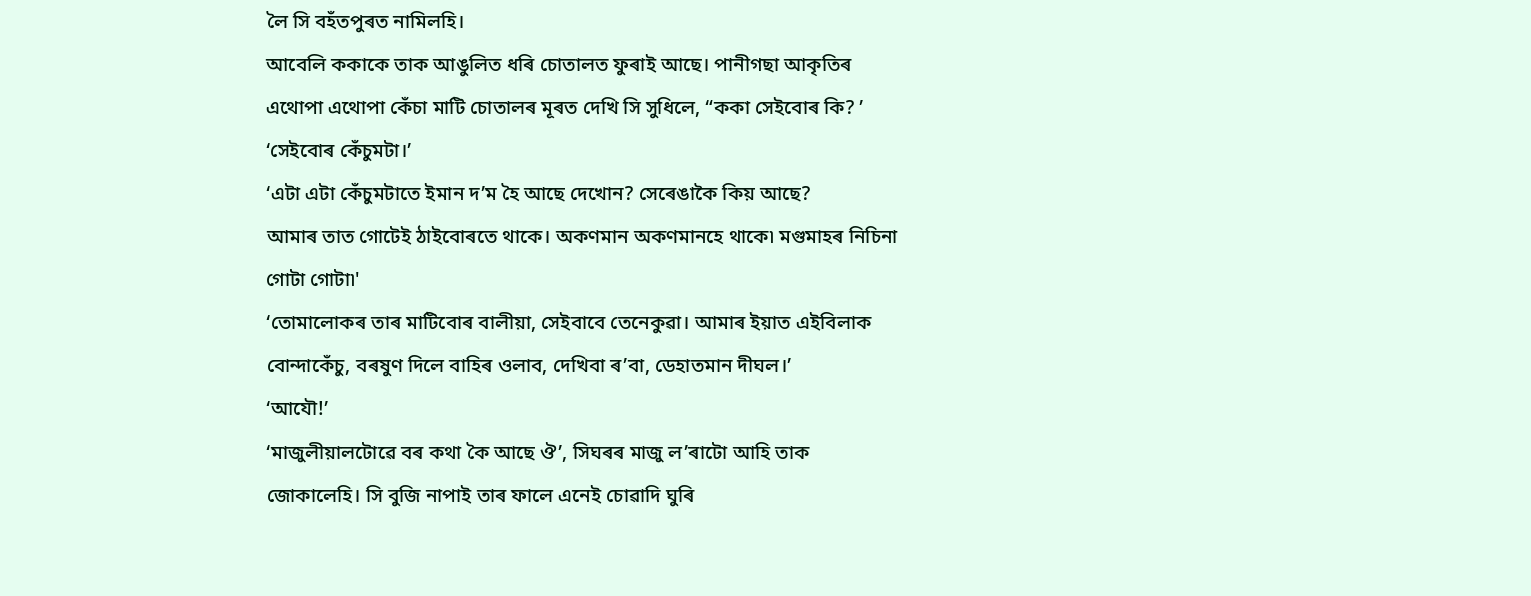লৈ সি বহঁতপুৰত নামিলহি।
আবেলি ককাকে তাক আঙুলিত ধৰি চোতালত ফুৰাই আছে। পানীগছা আকৃতিৰ
এথোপা এথোপা কেঁচা মাটি চোতালৰ মূৰত দেখি সি সুধিলে, “ককা সেইবোৰ কি? ’
‘সেইবোৰ কেঁচুমটা।’
‘এটা এটা কেঁচুমটাতে ইমান দ’ম হৈ আছে দেখোন? সেৰেঙাকৈ কিয় আছে?
আমাৰ তাত গোটেই ঠাইবোৰতে থাকে। অকণমান অকণমানহে থাকে৷ মগুমাহৰ নিচিনা
গোটা গোটা৷'
‘তোমালোকৰ তাৰ মাটিবোৰ বালীয়া, সেইবাবে তেনেকুৱা। আমাৰ ইয়াত এইবিলাক
বোন্দাকেঁচু, বৰষুণ দিলে বাহিৰ ওলাব, দেখিবা ৰ’বা, ডেহাতমান দীঘল।’
‘আযৌ!’
‘মাজুলীয়ালটোৱে বৰ কথা কৈ আছে ঔ’, সিঘৰৰ মাজু ল’ৰাটো আহি তাক
জোকালেহি। সি বুজি নাপাই তাৰ ফালে এনেই চোৱাদি ঘুৰি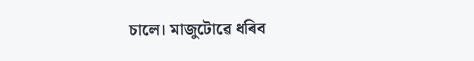চালে। মাজুটোৱে ধৰিব